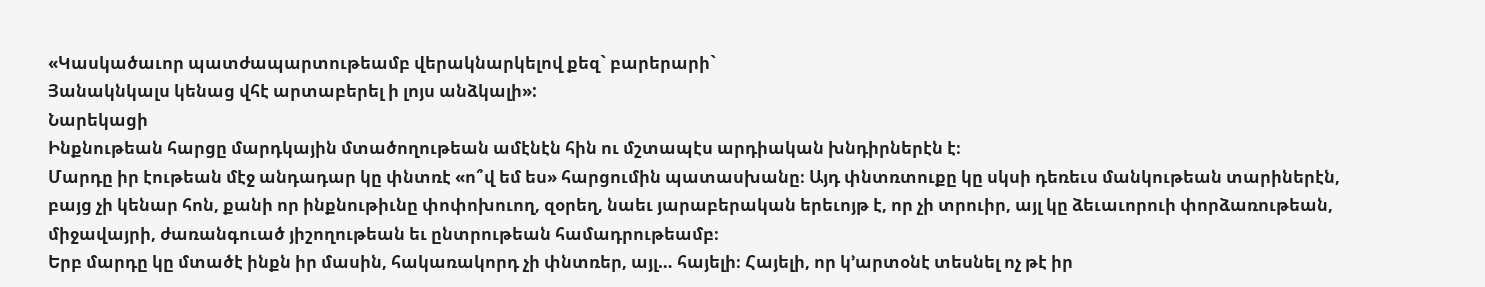«Կասկածաւոր պատժապարտութեամբ վերակնարկելով քեզ` բարերարի`
Յանակնկալս կենաց վհէ արտաբերել ի լոյս անձկալի»:
Նարեկացի
Ինքնութեան հարցը մարդկային մտածողութեան ամէնէն հին ու մշտապէս արդիական խնդիրներէն է։
Մարդը իր էութեան մէջ անդադար կը փնտռէ «ո՞վ եմ ես» հարցումին պատասխանը։ Այդ փնտռտուքը կը սկսի դեռեւս մանկութեան տարիներէն, բայց չի կենար հոն, քանի որ ինքնութիւնը փոփոխուող, զօրեղ, նաեւ յարաբերական երեւոյթ է, որ չի տրուիր, այլ կը ձեւաւորուի փորձառութեան, միջավայրի, ժառանգուած յիշողութեան եւ ընտրութեան համադրութեամբ։
Երբ մարդը կը մտածէ ինքն իր մասին, հակառակորդ չի փնտռեր, այլ… հայելի։ Հայելի, որ կ’արտօնէ տեսնել ոչ թէ իր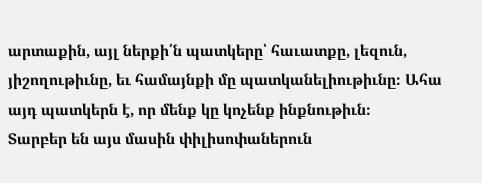արտաքին, այլ ներքի՛ն պատկերը՝ հաւատքը, լեզուն, յիշողութիւնը, եւ համայնքի մը պատկանելիութիւնը։ Ահա այդ պատկերն է, որ մենք կը կոչենք ինքնութիւն։
Տարբեր են այս մասին փիլիսոփաներուն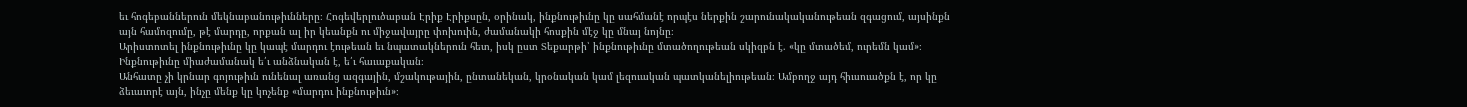եւ հոգեբաններուն մեկնաբանութիւնները։ Հոգեվերլուծաբան Էրիք Էրիքսըն, օրինակ, ինքնութիւնը կը սահմանէ որպէս ներքին շարունակականութեան զգացում, այսինքն այն համոզումը, թէ մարդը, որքան ալ իր կեանքն ու միջավայրը փոխուին, ժամանակի հոսքին մէջ կը մնայ նոյնը։
Արիստոտել ինքնութիւնը կը կապէ մարդու էութեան եւ նպատակներուն հետ, իսկ ըստ Տեքարթի՝ ինքնութիւնը մտածողութեան սկիզբն է. «կը մտածեմ, ուրեմն կամ»։
Ինքնութիւնը միաժամանակ ե՛ւ անձնական է, ե՛ւ հաւաքական։
Անհատը չի կրնար գոյութիւն ունենալ առանց ազգային, մշակութային, ընտանեկան, կրօնական կամ լեզուական պատկանելիութեան։ Ամբողջ այդ հիւսուածքն է, որ կը ձեւաւորէ այն, ինչը մենք կը կոչենք «մարդու ինքնութիւն»։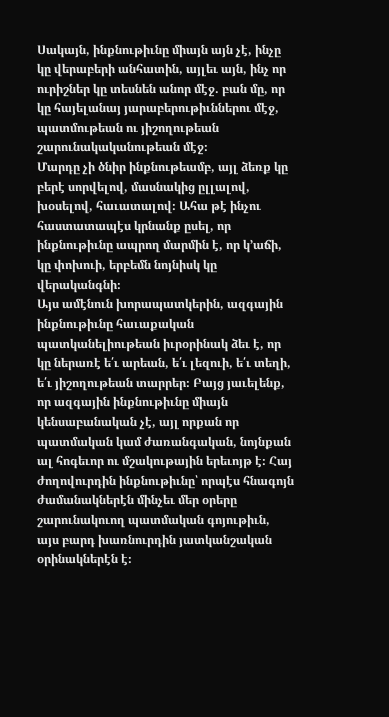Սակայն, ինքնութիւնը միայն այն չէ, ինչը կը վերաբերի անհատին, այլեւ այն, ինչ որ ուրիշներ կը տեսնեն անոր մէջ. բան մը, որ կը հայելանայ յարաբերութիւններու մէջ, պատմութեան ու յիշողութեան շարունակականութեան մէջ։
Մարդը չի ծնիր ինքնութեամբ, այլ ձեռք կը բերէ սորվելով, մասնակից ըլլալով, խօսելով, հաւատալով։ Ահա թէ ինչու հաստատապէս կրնանք ըսել, որ ինքնութիւնը ապրող մարմին է, որ կ’աճի, կը փոխուի, երբեմն նոյնիսկ կը վերականգնի։
Այս ամէնուն խորապատկերին, ազգային ինքնութիւնը հաւաքական պատկանելիութեան իւրօրինակ ձեւ է, որ կը ներառէ ե՛ւ արեան, ե՛ւ լեզուի, ե՛ւ տեղի, ե՛ւ յիշողութեան տարրեր։ Բայց յաւելենք, որ ազգային ինքնութիւնը միայն կենսաբանական չէ, այլ որքան որ պատմական կամ ժառանգական, նոյնքան ալ հոգեւոր ու մշակութային երեւոյթ է։ Հայ ժողովուրդին ինքնութիւնը՝ որպէս հնագոյն ժամանակներէն մինչեւ մեր օրերը շարունակուող պատմական գոյութիւն, այս բարդ խառնուրդին յատկանշական օրինակներէն է։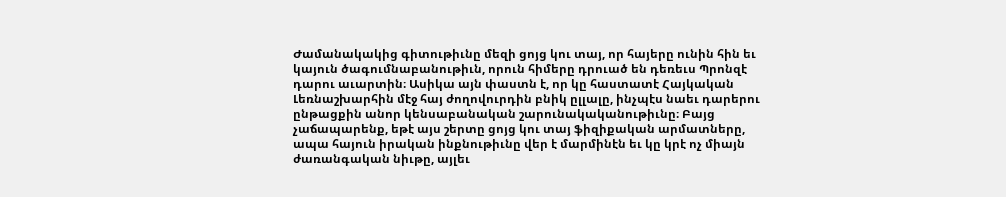Ժամանակակից գիտութիւնը մեզի ցոյց կու տայ, որ հայերը ունին հին եւ կայուն ծագումնաբանութիւն, որուն հիմերը դրուած են դեռեւս Պրոնզէ դարու աւարտին։ Ասիկա այն փաստն է, որ կը հաստատէ Հայկական Լեռնաշխարհին մէջ հայ ժողովուրդին բնիկ ըլլալը, ինչպէս նաեւ դարերու ընթացքին անոր կենսաբանական շարունակականութիւնը։ Բայց չաճապարենք, եթէ այս շերտը ցոյց կու տայ ֆիզիքական արմատները, ապա հայուն իրական ինքնութիւնը վեր է մարմինէն եւ կը կրէ ոչ միայն ժառանգական նիւթը, այլեւ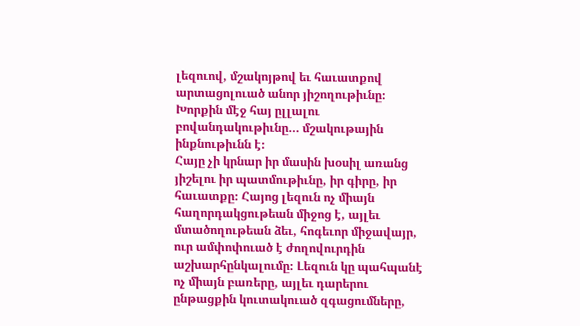լեզուով, մշակոյթով եւ հաւատքով արտացոլուած անոր յիշողութիւնը։
Խորքին մէջ հայ ըլլալու բովանդակութիւնը… մշակութային ինքնութիւնն է։
Հայը չի կրնար իր մասին խօսիլ առանց յիշելու իր պատմութիւնը, իր գիրը, իր հաւատքը։ Հայոց լեզուն ոչ միայն հաղորդակցութեան միջոց է, այլեւ մտածողութեան ձեւ, հոգեւոր միջավայր, ուր ամփոփուած է ժողովուրդին աշխարհընկալումը։ Լեզուն կը պահպանէ ոչ միայն բառերը, այլեւ դարերու ընթացքին կուտակուած զգացումները,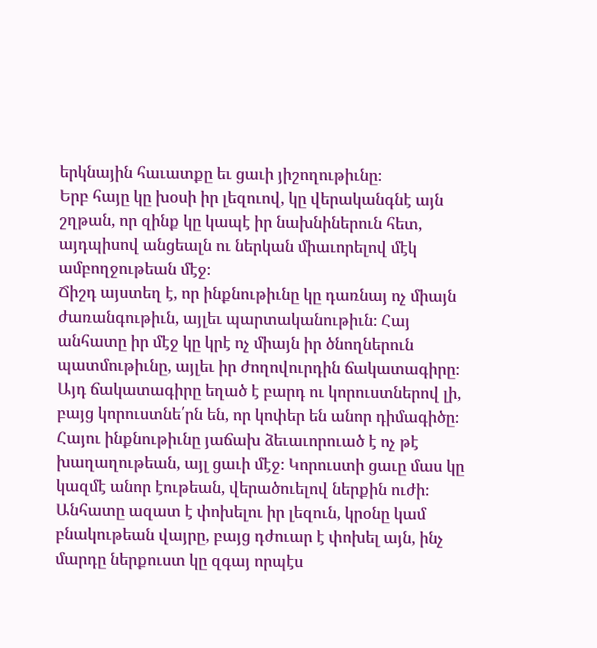երկնային հաւատքը եւ ցաւի յիշողութիւնը։
Երբ հայը կը խօսի իր լեզուով, կը վերականգնէ այն շղթան, որ զինք կը կապէ իր նախնիներուն հետ, այդպիսով անցեալն ու ներկան միաւորելով մէկ ամբողջութեան մէջ։
Ճիշդ այստեղ է, որ ինքնութիւնը կը դառնայ ոչ միայն ժառանգութիւն, այլեւ պարտականութիւն։ Հայ անհատը իր մէջ կը կրէ ոչ միայն իր ծնողներուն պատմութիւնը, այլեւ իր ժողովուրդին ճակատագիրը։ Այդ ճակատագիրը եղած է բարդ ու կորուստներով լի, բայց կորուստնե՛րն են, որ կոփեր են անոր դիմագիծը։ Հայու ինքնութիւնը յաճախ ձեւաւորուած է ոչ թէ խաղաղութեան, այլ ցաւի մէջ։ Կորուստի ցաւը մաս կը կազմէ անոր էութեան, վերածուելով ներքին ուժի։
Անհատը ազատ է փոխելու իր լեզուն, կրօնը կամ բնակութեան վայրը, բայց դժուար է փոխել այն, ինչ մարդը ներքուստ կը զգայ որպէս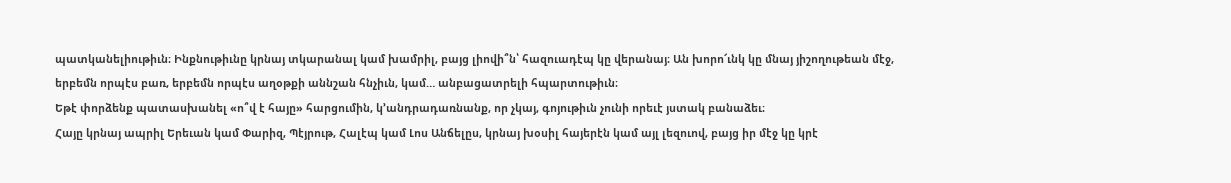պատկանելիութիւն։ Ինքնութիւնը կրնայ տկարանալ կամ խամրիլ, բայց լիովի՞ն՝ հազուադէպ կը վերանայ։ Ան խորո՜ւնկ կը մնայ յիշողութեան մէջ, երբեմն որպէս բառ, երբեմն որպէս աղօթքի աննշան հնչիւն, կամ… անբացատրելի հպարտութիւն։
Եթէ փորձենք պատասխանել «ո՞վ է հայը» հարցումին, կ’անդրադառնանք, որ չկայ, գոյութիւն չունի որեւէ յստակ բանաձեւ։
Հայը կրնայ ապրիլ Երեւան կամ Փարիզ, Պէյրութ, Հալէպ կամ Լոս Անճելըս, կրնայ խօսիլ հայերէն կամ այլ լեզուով, բայց իր մէջ կը կրէ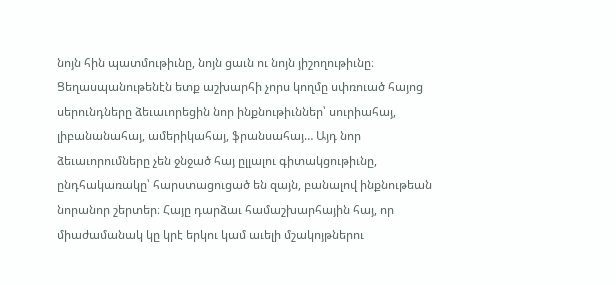նոյն հին պատմութիւնը, նոյն ցաւն ու նոյն յիշողութիւնը։
Ցեղասպանութենէն ետք աշխարհի չորս կողմը սփռուած հայոց սերունդները ձեւաւորեցին նոր ինքնութիւններ՝ սուրիահայ, լիբանանահայ, ամերիկահայ, ֆրանսահայ… Այդ նոր ձեւաւորումները չեն ջնջած հայ ըլլալու գիտակցութիւնը, ընդհակառակը՝ հարստացուցած են զայն, բանալով ինքնութեան նորանոր շերտեր։ Հայը դարձաւ համաշխարհային հայ, որ միաժամանակ կը կրէ երկու կամ աւելի մշակոյթներու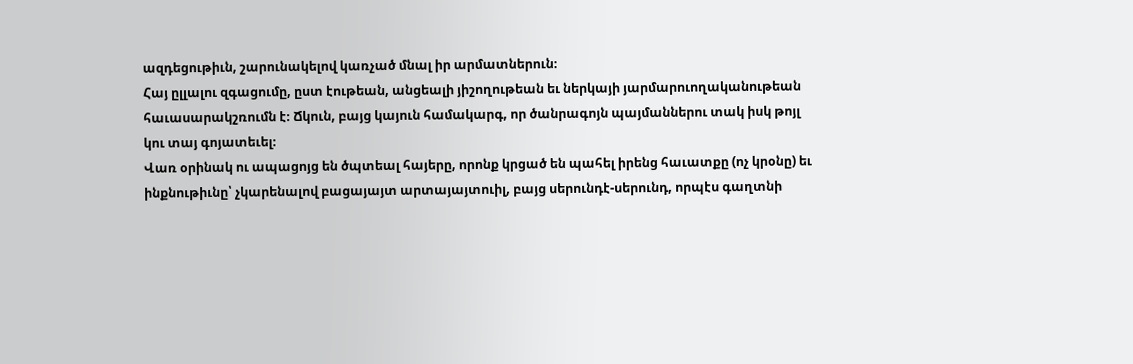ազդեցութիւն, շարունակելով կառչած մնալ իր արմատներուն։
Հայ ըլլալու զգացումը, ըստ էութեան, անցեալի յիշողութեան եւ ներկայի յարմարուողականութեան հաւասարակշռումն է։ Ճկուն, բայց կայուն համակարգ, որ ծանրագոյն պայմաններու տակ իսկ թոյլ կու տայ գոյատեւել։
Վառ օրինակ ու ապացոյց են ծպտեալ հայերը, որոնք կրցած են պահել իրենց հաւատքը (ոչ կրօնը) եւ ինքնութիւնը՝ չկարենալով բացայայտ արտայայտուիլ, բայց սերունդէ-սերունդ, որպէս գաղտնի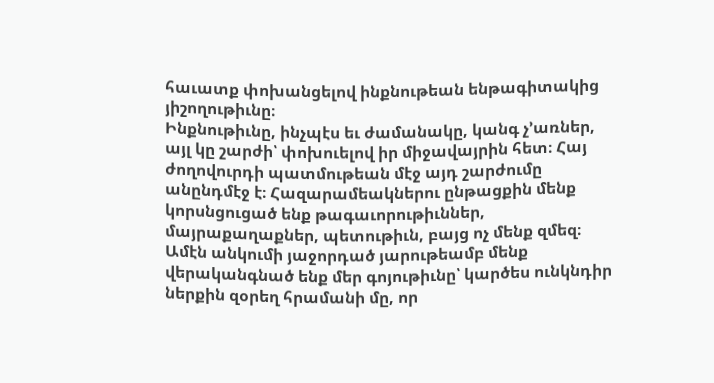հաւատք փոխանցելով ինքնութեան ենթագիտակից յիշողութիւնը։
Ինքնութիւնը, ինչպէս եւ ժամանակը, կանգ չ’առներ, այլ կը շարժի՝ փոխուելով իր միջավայրին հետ։ Հայ ժողովուրդի պատմութեան մէջ այդ շարժումը անընդմէջ է։ Հազարամեակներու ընթացքին մենք կորսնցուցած ենք թագաւորութիւններ, մայրաքաղաքներ, պետութիւն, բայց ոչ մենք զմեզ։
Ամէն անկումի յաջորդած յարութեամբ մենք վերականգնած ենք մեր գոյութիւնը՝ կարծես ունկնդիր ներքին զօրեղ հրամանի մը, որ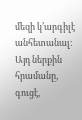մեզի կ’արգիլէ անհետանալ։ Այդ ներքին հրամանը, գուցէ,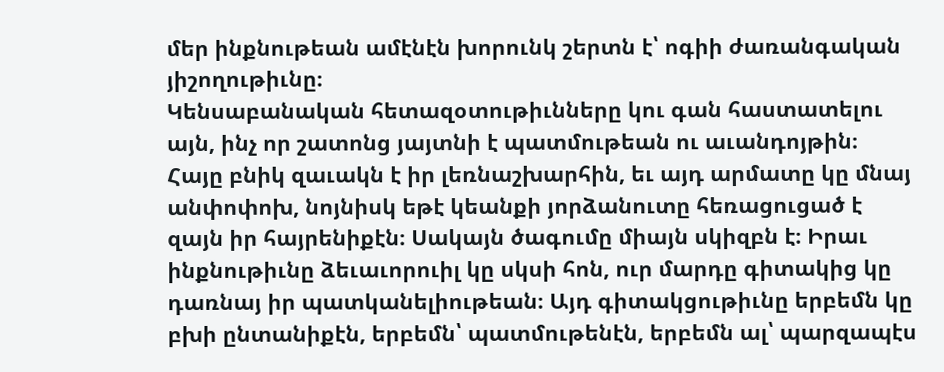մեր ինքնութեան ամէնէն խորունկ շերտն է՝ ոգիի ժառանգական յիշողութիւնը։
Կենսաբանական հետազօտութիւնները կու գան հաստատելու այն, ինչ որ շատոնց յայտնի է պատմութեան ու աւանդոյթին։ Հայը բնիկ զաւակն է իր լեռնաշխարհին, եւ այդ արմատը կը մնայ անփոփոխ, նոյնիսկ եթէ կեանքի յորձանուտը հեռացուցած է զայն իր հայրենիքէն։ Սակայն ծագումը միայն սկիզբն է։ Իրաւ ինքնութիւնը ձեւաւորուիլ կը սկսի հոն, ուր մարդը գիտակից կը դառնայ իր պատկանելիութեան։ Այդ գիտակցութիւնը երբեմն կը բխի ընտանիքէն, երբեմն՝ պատմութենէն, երբեմն ալ՝ պարզապէս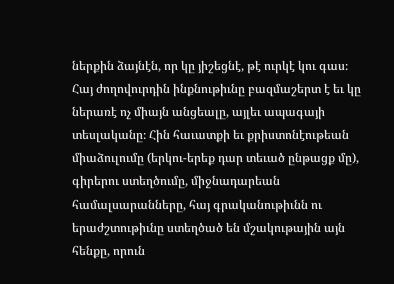ներքին ձայնէն, որ կը յիշեցնէ, թէ ուրկէ կու գաս։
Հայ ժողովուրդին ինքնութիւնը բազմաշերտ է եւ կը ներառէ ոչ միայն անցեալը, այլեւ ապագայի տեսլականը։ Հին հաւատքի եւ քրիստոնէութեան միաձուլումը (երկու-երեք դար տեւած ընթացք մը), գիրերու ստեղծումը, միջնադարեան համալսարանները, հայ գրականութիւնն ու երաժշտութիւնը ստեղծած են մշակութային այն հենքը, որուն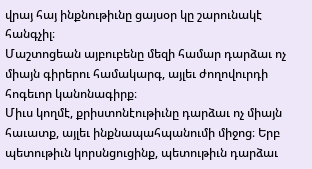վրայ հայ ինքնութիւնը ցայսօր կը շարունակէ հանգչիլ։
Մաշտոցեան այբուբենը մեզի համար դարձաւ ոչ միայն գիրերու համակարգ, այլեւ ժողովուրդի հոգեւոր կանոնագիրք։
Միւս կողմէ, քրիստոնէութիւնը դարձաւ ոչ միայն հաւատք, այլեւ ինքնապահպանումի միջոց։ Երբ պետութիւն կորսնցուցինք, պետութիւն դարձաւ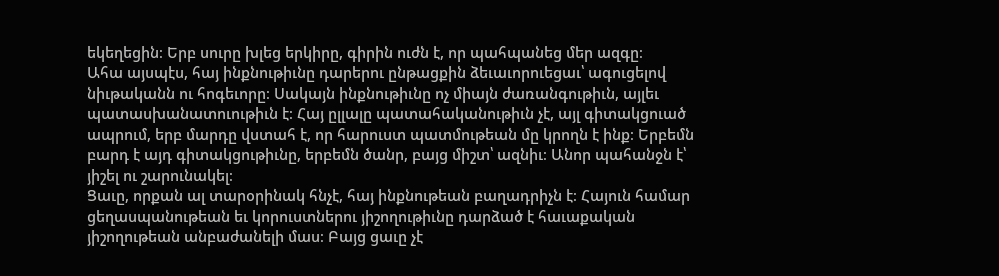եկեղեցին։ Երբ սուրը խլեց երկիրը, գիրին ուժն է, որ պահպանեց մեր ազգը։
Ահա այսպէս, հայ ինքնութիւնը դարերու ընթացքին ձեւաւորուեցաւ՝ ագուցելով նիւթականն ու հոգեւորը։ Սակայն ինքնութիւնը ոչ միայն ժառանգութիւն, այլեւ պատասխանատուութիւն է։ Հայ ըլլալը պատահականութիւն չէ, այլ գիտակցուած ապրում, երբ մարդը վստահ է, որ հարուստ պատմութեան մը կրողն է ինք։ Երբեմն բարդ է այդ գիտակցութիւնը, երբեմն ծանր, բայց միշտ՝ ազնիւ։ Անոր պահանջն է՝ յիշել ու շարունակել։
Ցաւը, որքան ալ տարօրինակ հնչէ, հայ ինքնութեան բաղադրիչն է։ Հայուն համար ցեղասպանութեան եւ կորուստներու յիշողութիւնը դարձած է հաւաքական յիշողութեան անբաժանելի մաս։ Բայց ցաւը չէ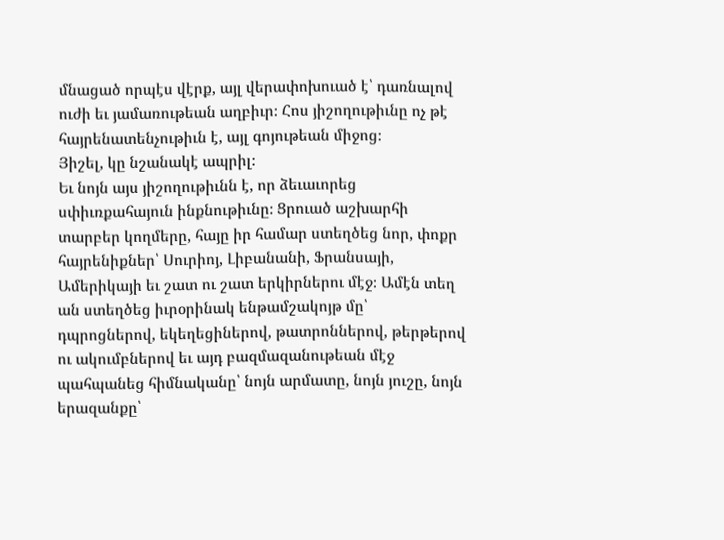մնացած որպէս վէրք, այլ վերափոխուած է՝ դառնալով ուժի եւ յամառութեան աղբիւր։ Հոս յիշողութիւնը ոչ թէ հայրենատենչութիւն է, այլ գոյութեան միջոց։
Յիշել, կը նշանակէ ապրիլ։
Եւ նոյն այս յիշողութիւնն է, որ ձեւաւորեց սփիւռքահայուն ինքնութիւնը։ Ցրուած աշխարհի տարբեր կողմերը, հայը իր համար ստեղծեց նոր, փոքր հայրենիքներ՝ Սուրիոյ, Լիբանանի, Ֆրանսայի, Ամերիկայի եւ շատ ու շատ երկիրներու մէջ։ Ամէն տեղ ան ստեղծեց իւրօրինակ ենթամշակոյթ մը՝ դպրոցներով, եկեղեցիներով, թատրոններով, թերթերով ու ակումբներով եւ այդ բազմազանութեան մէջ պահպանեց հիմնականը՝ նոյն արմատը, նոյն յուշը, նոյն երազանքը՝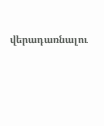վերադառնալու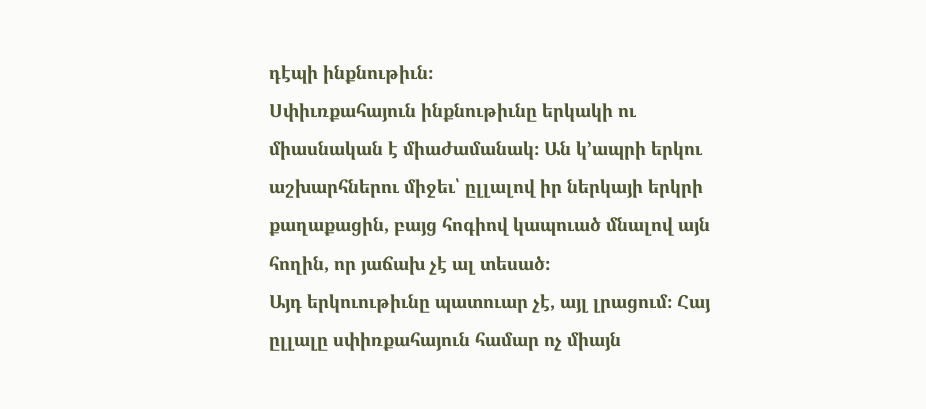դէպի ինքնութիւն։
Սփիւռքահայուն ինքնութիւնը երկակի ու միասնական է միաժամանակ։ Ան կ’ապրի երկու աշխարհներու միջեւ՝ ըլլալով իր ներկայի երկրի քաղաքացին, բայց հոգիով կապուած մնալով այն հողին, որ յաճախ չէ ալ տեսած։
Այդ երկուութիւնը պատուար չէ, այլ լրացում։ Հայ ըլլալը սփիռքահայուն համար ոչ միայն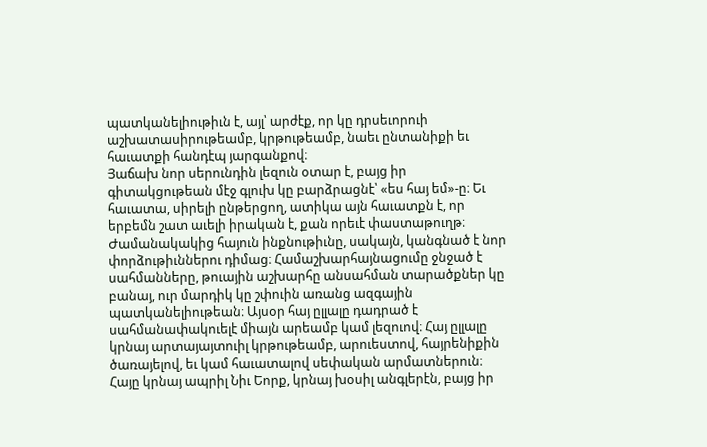պատկանելիութիւն է, այլ՝ արժէք, որ կը դրսեւորուի աշխատասիրութեամբ, կրթութեամբ, նաեւ ընտանիքի եւ հաւատքի հանդէպ յարգանքով։
Յաճախ նոր սերունդին լեզուն օտար է, բայց իր գիտակցութեան մէջ գլուխ կը բարձրացնէ՝ «ես հայ եմ»-ը։ Եւ հաւատա, սիրելի ընթերցող, ատիկա այն հաւատքն է, որ երբեմն շատ աւելի իրական է, քան որեւէ փաստաթուղթ։
Ժամանակակից հայուն ինքնութիւնը, սակայն, կանգնած է նոր փորձութիւններու դիմաց։ Համաշխարհայնացումը ջնջած է սահմանները, թուային աշխարհը անսահման տարածքներ կը բանայ, ուր մարդիկ կը շփուին առանց ազգային պատկանելիութեան։ Այսօր հայ ըլլալը դադրած է սահմանափակուելէ միայն արեամբ կամ լեզուով։ Հայ ըլլալը կրնայ արտայայտուիլ կրթութեամբ, արուեստով, հայրենիքին ծառայելով, եւ կամ հաւատալով սեփական արմատներուն։ Հայը կրնայ ապրիլ Նիւ Եորք, կրնայ խօսիլ անգլերէն, բայց իր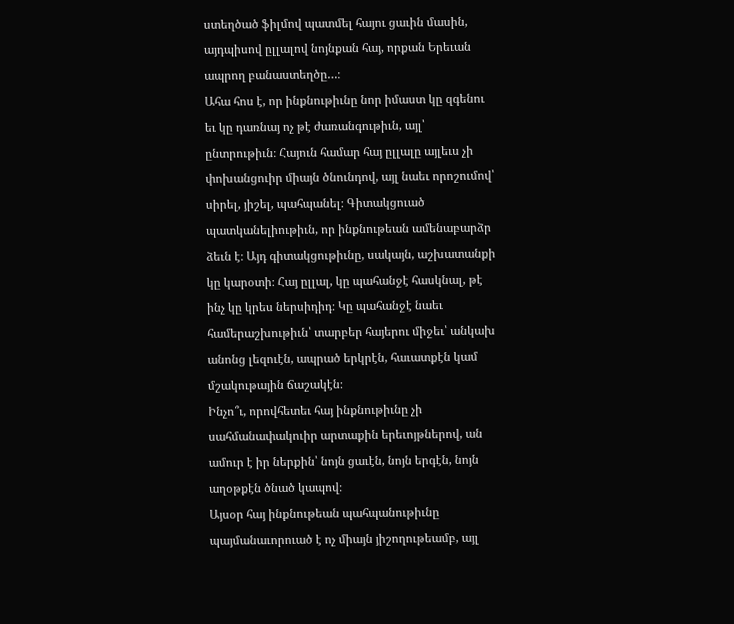ստեղծած ֆիլմով պատմել հայու ցաւին մասին, այդպիսով ըլլալով նոյնքան հայ, որքան Երեւան ապրող բանաստեղծը…։
Ահա հոս է, որ ինքնութիւնը նոր իմաստ կը զգենու եւ կը դառնայ ոչ թէ ժառանգութիւն, այլ՝ ընտրութիւն։ Հայուն համար հայ ըլլալը այլեւս չի փոխանցուիր միայն ծնունդով, այլ նաեւ որոշումով՝ սիրել, յիշել, պահպանել։ Գիտակցուած պատկանելիութիւն, որ ինքնութեան ամենաբարձր ձեւն է։ Այդ գիտակցութիւնը, սակայն, աշխատանքի կը կարօտի։ Հայ ըլլալ, կը պահանջէ հասկնալ, թէ ինչ կը կրես ներսիդիդ։ Կը պահանջէ նաեւ համերաշխութիւն՝ տարբեր հայերու միջեւ՝ անկախ անոնց լեզուէն, ապրած երկրէն, հաւատքէն կամ մշակութային ճաշակէն։
Ինչո՞ւ, որովհետեւ հայ ինքնութիւնը չի սահմանափակուիր արտաքին երեւոյթներով, ան ամուր է իր ներքին՝ նոյն ցաւէն, նոյն երգէն, նոյն աղօթքէն ծնած կապով։
Այսօր հայ ինքնութեան պահպանութիւնը պայմանաւորուած է ոչ միայն յիշողութեամբ, այլ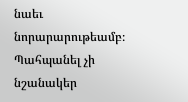նաեւ նորարարութեամբ։ Պահպանել չի նշանակեր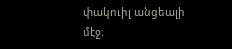փակուիլ անցեալի մէջ։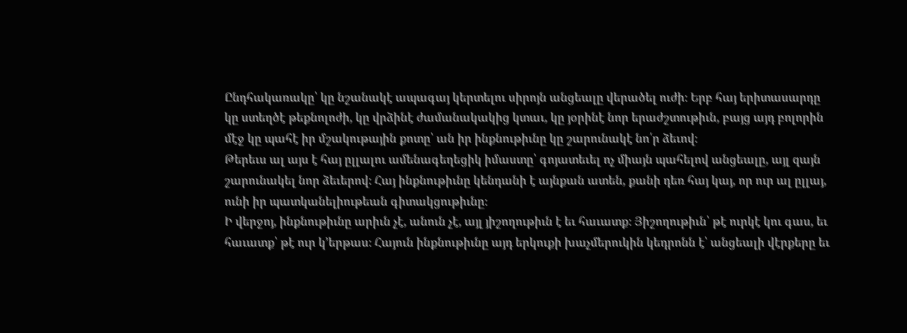Ընդհակառակը՝ կը նշանակէ ապագայ կերտելու սիրոյն անցեալը վերածել ուժի։ Երբ հայ երիտասարդը կը ստեղծէ թեքնոլոժի, կը վրձինէ ժամանակակից կտաւ, կը յօրինէ նոր երաժշտութիւն, բայց այդ բոլորին մէջ կը պահէ իր մշակութային քոտը՝ ան իր ինքնութիւնը կը շարունակէ նո՛ր ձեւով։
Թերեւս ալ այս է հայ ըլլալու ամենագեղեցիկ իմաստը՝ գոյատեւել ոչ միայն պահելով անցեալը, այլ զայն շարունակել նոր ձեւերով։ Հայ ինքնութիւնը կենդանի է այնքան ատեն, քանի դեռ հայ կայ, որ ուր ալ ըլլայ, ունի իր պատկանելիութեան գիտակցութիւնը։
Ի վերջոյ, ինքնութիւնը արիւն չէ, անուն չէ, այլ յիշողութիւն է եւ հաւատք։ Յիշողութիւն՝ թէ ուրկէ կու գաս, եւ հաւատք՝ թէ ուր կ’երթաս։ Հայուն ինքնութիւնը այդ երկուքի խաչմերուկին կեդրոնն է՝ անցեալի վէրքերը եւ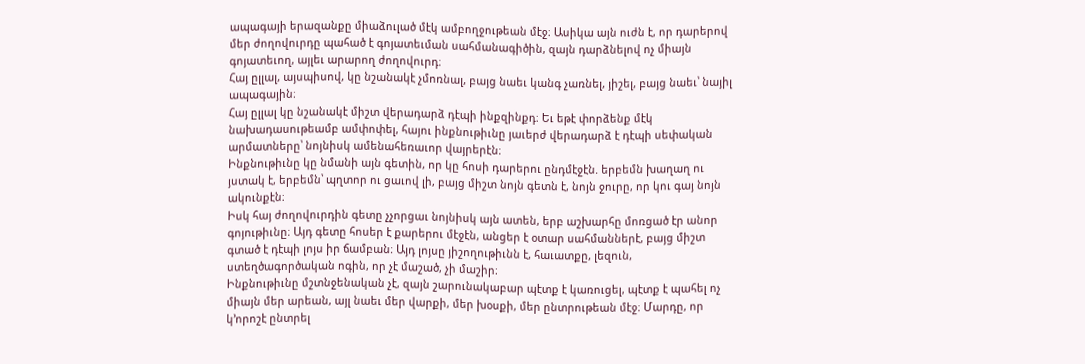ապագայի երազանքը միաձուլած մէկ ամբողջութեան մէջ։ Ասիկա այն ուժն է, որ դարերով մեր ժողովուրդը պահած է գոյատեւման սահմանագիծին, զայն դարձնելով ոչ միայն գոյատեւող, այլեւ արարող ժողովուրդ։
Հայ ըլլալ, այսպիսով, կը նշանակէ չմոռնալ, բայց նաեւ կանգ չառնել, յիշել, բայց նաեւ՝ նայիլ ապագային։
Հայ ըլլալ կը նշանակէ միշտ վերադարձ դէպի ինքզինքդ։ Եւ եթէ փորձենք մէկ նախադասութեամբ ամփոփել, հայու ինքնութիւնը յաւերժ վերադարձ է դէպի սեփական արմատները՝ նոյնիսկ ամենահեռաւոր վայրերէն։
Ինքնութիւնը կը նմանի այն գետին, որ կը հոսի դարերու ընդմէջէն. երբեմն խաղաղ ու յստակ է, երբեմն՝ պղտոր ու ցաւով լի, բայց միշտ նոյն գետն է, նոյն ջուրը, որ կու գայ նոյն ակունքէն։
Իսկ հայ ժողովուրդին գետը չչորցաւ նոյնիսկ այն ատեն, երբ աշխարհը մոռցած էր անոր գոյութիւնը։ Այդ գետը հոսեր է քարերու մէջէն, անցեր է օտար սահմաններէ, բայց միշտ գտած է դէպի լոյս իր ճամբան։ Այդ լոյսը յիշողութիւնն է, հաւատքը, լեզուն, ստեղծագործական ոգին, որ չէ մաշած, չի մաշիր։
Ինքնութիւնը մշտնջենական չէ, զայն շարունակաբար պէտք է կառուցել, պէտք է պահել ոչ միայն մեր արեան, այլ նաեւ մեր վարքի, մեր խօսքի, մեր ընտրութեան մէջ։ Մարդը, որ կ’որոշէ ընտրել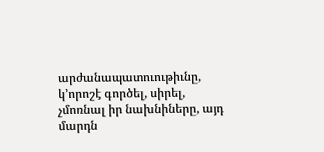արժանապատուութիւնը, կ’որոշէ գործել, սիրել, չմոռնալ իր նախնիները, այդ մարդն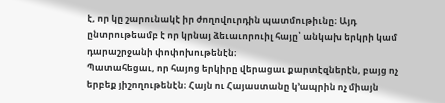է, որ կը շարունակէ իր ժողովուրդին պատմութիւնը։ Այդ ընտրութեամբ է որ կրնայ ձեւաւորուիլ հայը՝ անկախ երկրի կամ դարաշրջանի փոփոխութենէն։
Պատահեցաւ, որ հայոց երկիրը վերացաւ քարտէզներէն, բայց ոչ երբեք յիշողութենէն։ Հայն ու Հայաստանը կ’ապրին ոչ միայն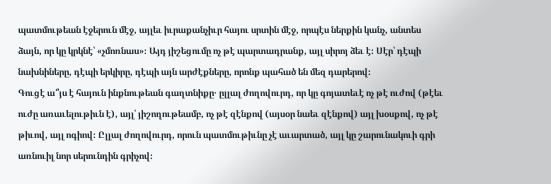պատմութեան էջերուն մէջ, այլեւ իւրաքանչիւր հայու սրտին մէջ, որպէս ներքին կանչ, անտես ձայն, որ կը կրկնէ՝ «չմոռնաս»։ Այդ յիշեցումը ոչ թէ պարտադրանք, այլ սիրոյ ձեւ է։ Սէր՝ դէպի նախնիները, դէպի երկիրը, դէպի այն արժէքները, որոնք պահած են մեզ դարերով։
Գուցէ ա՞յս է հայուն ինքնութեան գաղտնիքը․ ըլլալ ժողովուրդ, որ կը գոյատեւէ ոչ թէ ուժով (թէեւ ուժը առաւելութիւն է), այլ՝ յիշողութեամբ, ոչ թէ զէնքով (այսօր նաեւ զէնքով) այլ խօսքով, ոչ թէ թիւով, այլ ոգիով։ Ըլլալ ժողովուրդ, որուն պատմութիւնը չէ աւարտած, այլ կը շարունակուի գրի առնուիլ նոր սերունդին գրիչով։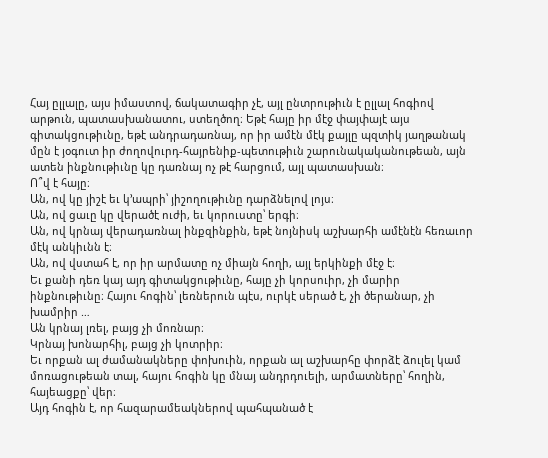Հայ ըլլալը, այս իմաստով, ճակատագիր չէ, այլ ընտրութիւն է ըլլալ հոգիով արթուն, պատասխանատու, ստեղծող։ Եթէ հայը իր մէջ փայփայէ այս գիտակցութիւնը, եթէ անդրադառնայ, որ իր ամէն մէկ քայլը պզտիկ յաղթանակ մըն է յօգուտ իր ժողովուրդ-հայրենիք-պետութիւն շարունակականութեան, այն ատեն ինքնութիւնը կը դառնայ ոչ թէ հարցում, այլ պատասխան։
Ո՞վ է հայը։
Ան, ով կը յիշէ եւ կ’ապրի՝ յիշողութիւնը դարձնելով լոյս։
Ան, ով ցաւը կը վերածէ ուժի, եւ կորուստը՝ երգի։
Ան, ով կրնայ վերադառնալ ինքզինքին, եթէ նոյնիսկ աշխարհի ամէնէն հեռաւոր մէկ անկիւնն է։
Ան, ով վստահ է, որ իր արմատը ոչ միայն հողի, այլ երկինքի մէջ է։
Եւ քանի դեռ կայ այդ գիտակցութիւնը, հայը չի կորսուիր, չի մարիր ինքնութիւնը։ Հայու հոգին՝ լեռներուն պէս, ուրկէ սերած է, չի ծերանար, չի խամրիր …
Ան կրնայ լռել, բայց չի մոռնար։
Կրնայ խոնարհիլ, բայց չի կոտրիր։
Եւ որքան ալ ժամանակները փոխուին, որքան ալ աշխարհը փորձէ ձուլել կամ մոռացութեան տալ, հայու հոգին կը մնայ անդրդուելի, արմատները՝ հողին, հայեացքը՝ վեր։
Այդ հոգին է, որ հազարամեակներով պահպանած է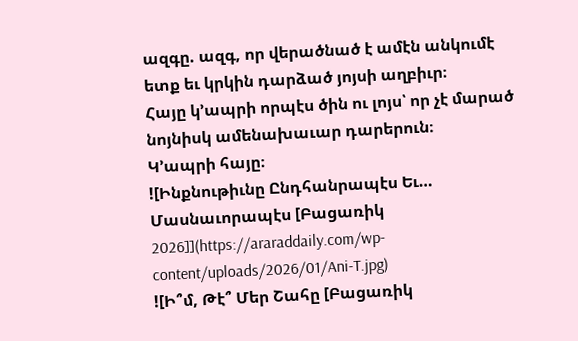ազգը. ազգ, որ վերածնած է ամէն անկումէ ետք եւ կրկին դարձած յոյսի աղբիւր։
Հայը կ’ապրի որպէս ծին ու լոյս՝ որ չէ մարած նոյնիսկ ամենախաւար դարերուն։
Կ’ապրի հայը։
![Ինքնութիւնը Ընդհանրապէս Եւ… Մասնաւորապէս [Բացառիկ 2026]](https://araraddaily.com/wp-content/uploads/2026/01/Ani-T.jpg)
![Ի՞մ, Թէ՞ Մեր Շահը [Բացառիկ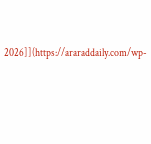2026]](https://araraddaily.com/wp-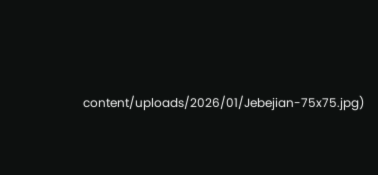content/uploads/2026/01/Jebejian-75x75.jpg)